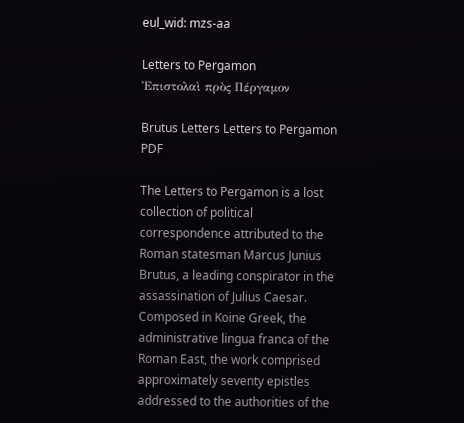eul_wid: mzs-aa

Letters to Pergamon
Ἐπιστολαὶ πρὸς Πέργαμον

Brutus Letters Letters to Pergamon PDF

The Letters to Pergamon is a lost collection of political correspondence attributed to the Roman statesman Marcus Junius Brutus, a leading conspirator in the assassination of Julius Caesar. Composed in Koine Greek, the administrative lingua franca of the Roman East, the work comprised approximately seventy epistles addressed to the authorities of the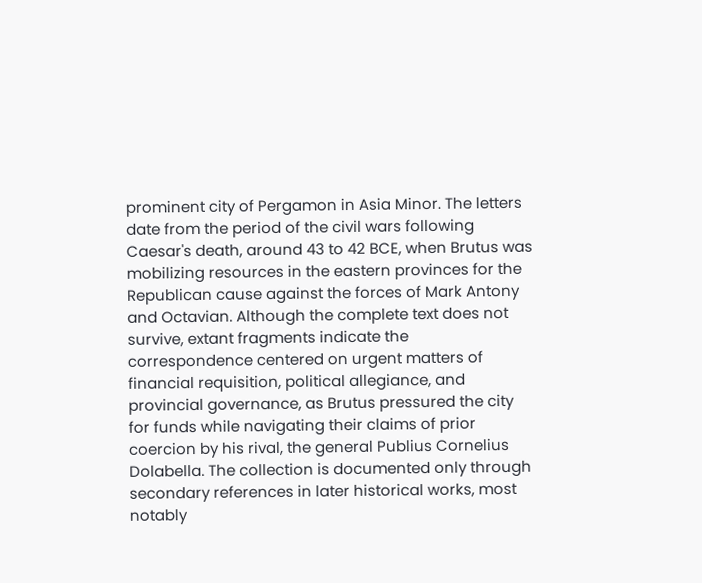prominent city of Pergamon in Asia Minor. The letters date from the period of the civil wars following Caesar's death, around 43 to 42 BCE, when Brutus was mobilizing resources in the eastern provinces for the Republican cause against the forces of Mark Antony and Octavian. Although the complete text does not survive, extant fragments indicate the correspondence centered on urgent matters of financial requisition, political allegiance, and provincial governance, as Brutus pressured the city for funds while navigating their claims of prior coercion by his rival, the general Publius Cornelius Dolabella. The collection is documented only through secondary references in later historical works, most notably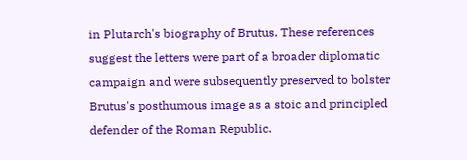in Plutarch's biography of Brutus. These references suggest the letters were part of a broader diplomatic campaign and were subsequently preserved to bolster Brutus's posthumous image as a stoic and principled defender of the Roman Republic.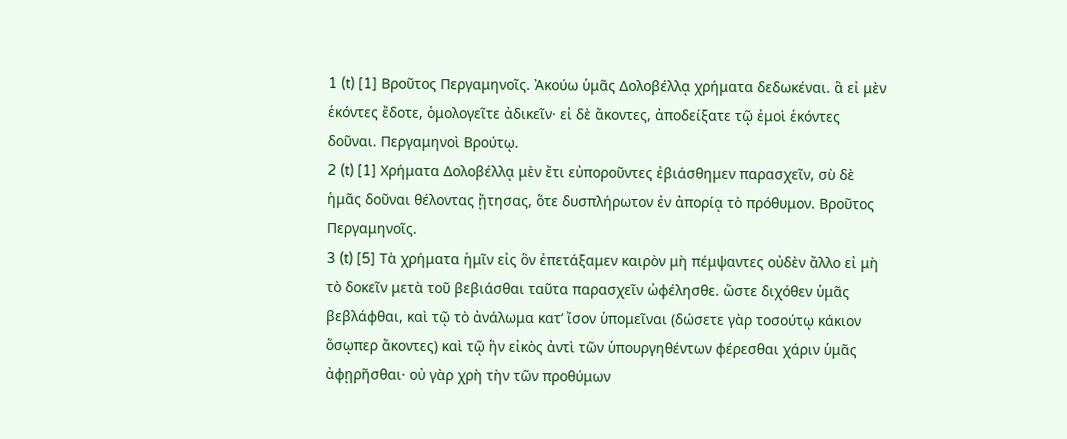1 (t) [1] Βροῦτος Περγαμηνοῖς. Ἀκούω ὑμᾶς Δολοβέλλᾳ χρήματα δεδωκέναι. ἃ εἰ μὲν ἑκόντες ἔδοτε, ὁμολογεῖτε ἀδικεῖν· εἰ δὲ ἄκοντες, ἀποδείξατε τῷ ἐμοὶ ἑκόντες δοῦναι. Περγαμηνοὶ Βρούτῳ.
2 (t) [1] Χρήματα Δολοβέλλᾳ μὲν ἔτι εὐποροῦντες ἐβιάσθημεν παρασχεῖν, σὺ δὲ ἡμᾶς δοῦναι θέλοντας ᾔτησας, ὅτε δυσπλήρωτον ἐν ἀπορίᾳ τὸ πρόθυμον. Βροῦτος Περγαμηνοῖς.
3 (t) [5] Τὰ χρήματα ἡμῖν εἰς ὃν ἐπετάξαμεν καιρὸν μὴ πέμψαντες οὐδὲν ἄλλο εἰ μὴ τὸ δοκεῖν μετὰ τοῦ βεβιάσθαι ταῦτα παρασχεῖν ὠφέλησθε. ὥστε διχόθεν ὑμᾶς βεβλάφθαι, καὶ τῷ τὸ ἀνάλωμα κατ’ ἴσον ὑπομεῖναι (δώσετε γὰρ τοσούτῳ κάκιον ὅσῳπερ ἄκοντες) καὶ τῷ ἣν εἰκὸς ἀντὶ τῶν ὑπουργηθέντων φέρεσθαι χάριν ὑμᾶς ἀφῃρῆσθαι· οὐ γὰρ χρὴ τὴν τῶν προθύμων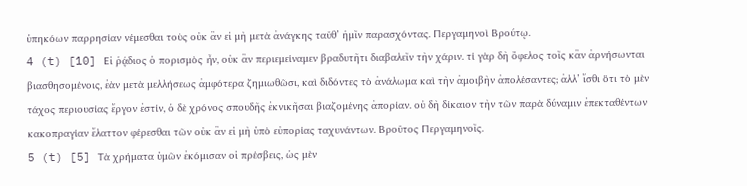ὑπηκόων παρρησίαν νέμεσθαι τοὺς οὐκ ἂν εἰ μὴ μετὰ ἀνάγκης ταῦθ’ ἡμῖν παρασχόντας. Περγαμηνοὶ Βρούτῳ.
4 (t) [10] Εἰ ῥᾴδιος ὁ πορισμὸς ἦν, οὐκ ἂν περιεμείναμεν βραδυτῆτι διαβαλεῖν τὴν χάριν. τί γὰρ δὴ ὄφελος τοῖς κἂν ἀρνήσωνται βιασθησομένοις, ἐὰν μετὰ μελλήσεως ἀμφότερα ζημιωθῶσι, καὶ διδόντες τὸ ἀνάλωμα καὶ τὴν ἀμοιβὴν ἀπολέσαντες; ἀλλ’ ἴσθι ὅτι τὸ μὲν τάχος περιουσίας ἔργον ἐστίν, ὁ δὲ χρόνος σπουδῆς ἐκνικῆσαι βιαζομένης ἀπορίαν. οὐ δὴ δίκαιον τὴν τῶν παρὰ δύναμιν ἐπεκταθέντων κακοπραγίαν ἔλαττον φέρεσθαι τῶν οὐκ ἂν εἰ μὴ ὑπὸ εὐπορίας ταχυνάντων. Βροῦτος Περγαμηνοῖς.
5 (t) [5] Τὰ χρήματα ὑμῶν ἐκόμισαν οἱ πρέσβεις, ὡς μὲν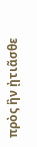πρὸς ἣν ᾐτιᾶσθε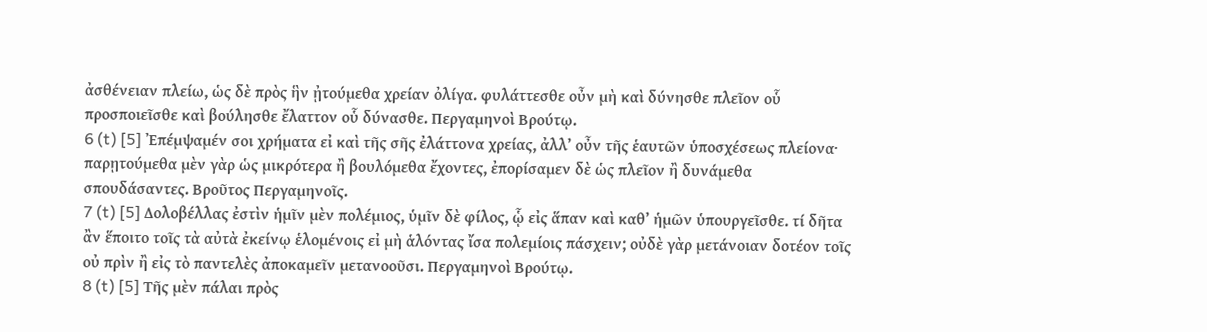ἀσθένειαν πλείω, ὡς δὲ πρὸς ἣν ᾐτούμεθα χρείαν ὀλίγα. φυλάττεσθε οὖν μὴ καὶ δύνησθε πλεῖον οὗ προσποιεῖσθε καὶ βούλησθε ἔλαττον οὗ δύνασθε. Περγαμηνοὶ Βρούτῳ.
6 (t) [5] Ἐπέμψαμέν σοι χρήματα εἰ καὶ τῆς σῆς ἐλάττονα χρείας, ἀλλ’ οὖν τῆς ἑαυτῶν ὑποσχέσεως πλείονα· παρῃτούμεθα μὲν γὰρ ὡς μικρότερα ἢ βουλόμεθα ἔχοντες, ἐπορίσαμεν δὲ ὡς πλεῖον ἢ δυνάμεθα σπουδάσαντες. Βροῦτος Περγαμηνοῖς.
7 (t) [5] Δολοβέλλας ἐστὶν ἡμῖν μὲν πολέμιος, ὑμῖν δὲ φίλος, ᾧ εἰς ἅπαν καὶ καθ’ ἡμῶν ὑπουργεῖσθε. τί δῆτα ἂν ἕποιτο τοῖς τὰ αὐτὰ ἐκείνῳ ἑλομένοις εἰ μὴ ἁλόντας ἴσα πολεμίοις πάσχειν; οὐδὲ γὰρ μετάνοιαν δοτέον τοῖς οὐ πρὶν ἢ εἰς τὸ παντελὲς ἀποκαμεῖν μετανοοῦσι. Περγαμηνοὶ Βρούτῳ.
8 (t) [5] Τῆς μὲν πάλαι πρὸς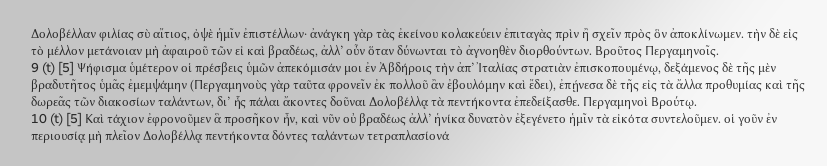Δολοβέλλαν φιλίας σὺ αἴτιος, ὀψὲ ἡμῖν ἐπιστέλλων· ἀνάγκη γὰρ τὰς ἐκείνου κολακεύειν ἐπιταγὰς πρὶν ἢ σχεῖν πρὸς ὃν ἀποκλίνωμεν. τὴν δὲ εἰς τὸ μέλλον μετάνοιαν μὴ ἀφαιροῦ τῶν εἰ καὶ βραδέως, ἀλλ’ οὖν ὅταν δύνωνται τὸ ἀγνοηθὲν διορθούντων. Βροῦτος Περγαμηνοῖς.
9 (t) [5] Ψήφισμα ὑμέτερον οἱ πρέσβεις ὑμῶν ἀπεκόμισάν μοι ἐν Ἀβδήροις τὴν ἀπ’ Ἰταλίας στρατιὰν ἐπισκοπουμένῳ, δεξάμενος δὲ τῆς μὲν βραδυτῆτος ὑμᾶς ἐμεμψάμην (Περγαμηνοὺς γὰρ ταῦτα φρονεῖν ἐκ πολλοῦ ἂν ἐβουλόμην καὶ ἔδει), ἐπῄνεσα δὲ τῆς εἰς τὰ ἄλλα προθυμίας καὶ τῆς δωρεᾶς τῶν διακοσίων ταλάντων, δι’ ἧς πάλαι ἄκοντες δοῦναι Δολοβέλλᾳ τὰ πεντήκοντα ἐπεδείξασθε. Περγαμηνοὶ Βρούτῳ.
10 (t) [5] Καὶ τάχιον ἐφρονοῦμεν ἃ προσῆκον ἦν, καὶ νῦν οὐ βραδέως ἀλλ’ ἡνίκα δυνατὸν ἐξεγένετο ἡμῖν τὰ εἰκότα συντελοῦμεν. οἱ γοῦν ἐν περιουσίᾳ μὴ πλεῖον Δολοβέλλᾳ πεντήκοντα δόντες ταλάντων τετραπλασίονά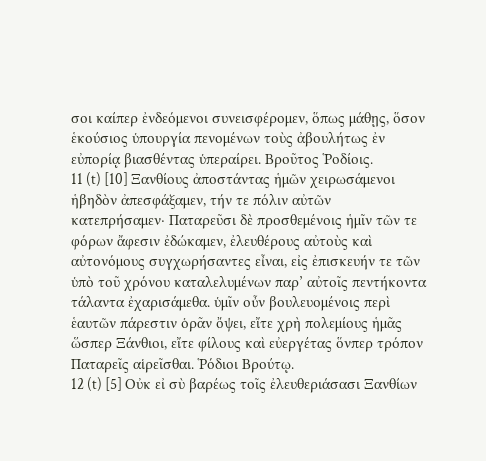σοι καίπερ ἐνδεόμενοι συνεισφέρομεν, ὅπως μάθῃς, ὅσον ἑκούσιος ὑπουργία πενομένων τοὺς ἀβουλήτως ἐν εὐπορίᾳ βιασθέντας ὑπεραίρει. Βροῦτος Ῥοδίοις.
11 (t) [10] Ξανθίους ἀποστάντας ἡμῶν χειρωσάμενοι ἡβηδὸν ἀπεσφάξαμεν, τήν τε πόλιν αὐτῶν κατεπρήσαμεν· Παταρεῦσι δὲ προσθεμένοις ἡμῖν τῶν τε φόρων ἄφεσιν ἐδώκαμεν, ἐλευθέρους αὐτοὺς καὶ αὐτονόμους συγχωρήσαντες εἶναι, εἰς ἐπισκευήν τε τῶν ὑπὸ τοῦ χρόνου καταλελυμένων παρ’ αὐτοῖς πεντήκοντα τάλαντα ἐχαρισάμεθα. ὑμῖν οὖν βουλευομένοις περὶ ἑαυτῶν πάρεστιν ὁρᾶν ὄψει, εἴτε χρὴ πολεμίους ἡμᾶς ὥσπερ Ξάνθιοι, εἴτε φίλους καὶ εὐεργέτας ὅνπερ τρόπον Παταρεῖς αἱρεῖσθαι. Ῥόδιοι Βρούτῳ.
12 (t) [5] Οὐκ εἰ σὺ βαρέως τοῖς ἐλευθεριάσασι Ξανθίων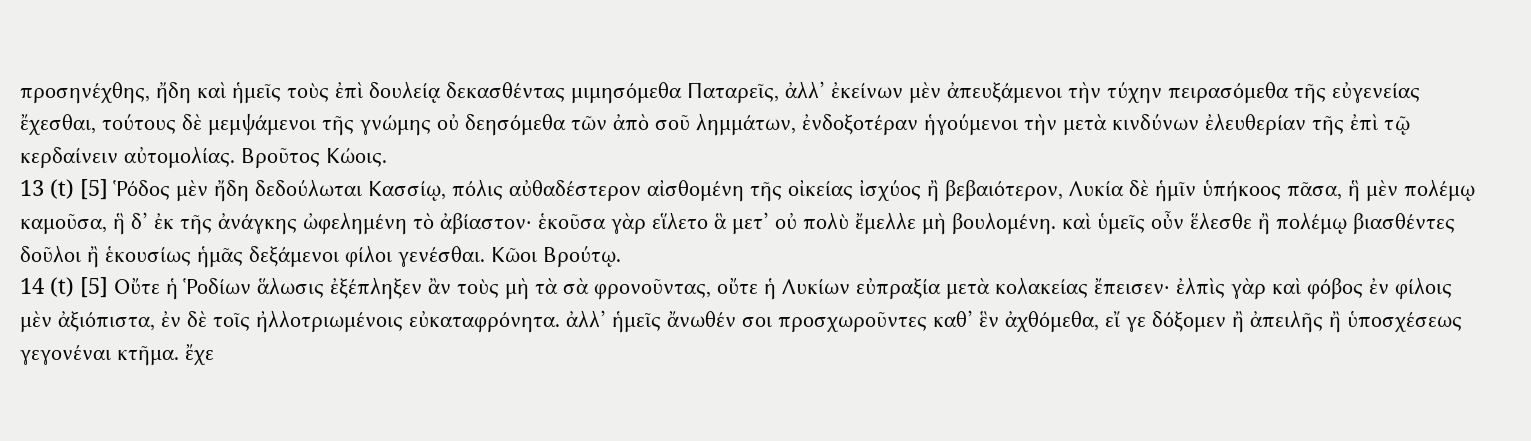προσηνέχθης, ἤδη καὶ ἡμεῖς τοὺς ἐπὶ δουλείᾳ δεκασθέντας μιμησόμεθα Παταρεῖς, ἀλλ’ ἐκείνων μὲν ἀπευξάμενοι τὴν τύχην πειρασόμεθα τῆς εὐγενείας ἔχεσθαι, τούτους δὲ μεμψάμενοι τῆς γνώμης οὐ δεησόμεθα τῶν ἀπὸ σοῦ λημμάτων, ἐνδοξοτέραν ἡγούμενοι τὴν μετὰ κινδύνων ἐλευθερίαν τῆς ἐπὶ τῷ κερδαίνειν αὐτομολίας. Βροῦτος Κώοις.
13 (t) [5] Ῥόδος μὲν ἤδη δεδούλωται Κασσίῳ, πόλις αὐθαδέστερον αἰσθομένη τῆς οἰκείας ἰσχύος ἢ βεβαιότερον, Λυκία δὲ ἡμῖν ὑπήκοος πᾶσα, ἣ μὲν πολέμῳ καμοῦσα, ἣ δ’ ἐκ τῆς ἀνάγκης ὠφελημένη τὸ ἀβίαστον· ἑκοῦσα γὰρ εἵλετο ἃ μετ’ οὐ πολὺ ἔμελλε μὴ βουλομένη. καὶ ὑμεῖς οὖν ἕλεσθε ἢ πολέμῳ βιασθέντες δοῦλοι ἢ ἑκουσίως ἡμᾶς δεξάμενοι φίλοι γενέσθαι. Κῶοι Βρούτῳ.
14 (t) [5] Οὔτε ἡ Ῥοδίων ἅλωσις ἐξέπληξεν ἂν τοὺς μὴ τὰ σὰ φρονοῦντας, οὔτε ἡ Λυκίων εὐπραξία μετὰ κολακείας ἔπεισεν· ἐλπὶς γὰρ καὶ φόβος ἐν φίλοις μὲν ἀξιόπιστα, ἐν δὲ τοῖς ἠλλοτριωμένοις εὐκαταφρόνητα. ἀλλ’ ἡμεῖς ἄνωθέν σοι προσχωροῦντες καθ’ ἓν ἀχθόμεθα, εἴ γε δόξομεν ἢ ἀπειλῆς ἢ ὑποσχέσεως γεγονέναι κτῆμα. ἔχε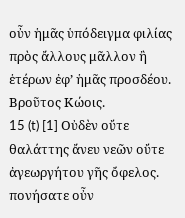οὖν ἡμᾶς ὑπόδειγμα φιλίας πρὸς ἄλλους μᾶλλον ἢ ἑτέρων ἐφ’ ἡμᾶς προσδέου. Βροῦτος Κώοις.
15 (t) [1] Οὐδὲν οὔτε θαλάττης ἄνευ νεῶν οὔτε ἀγεωργήτου γῆς ὄφελος. πονήσατε οὖν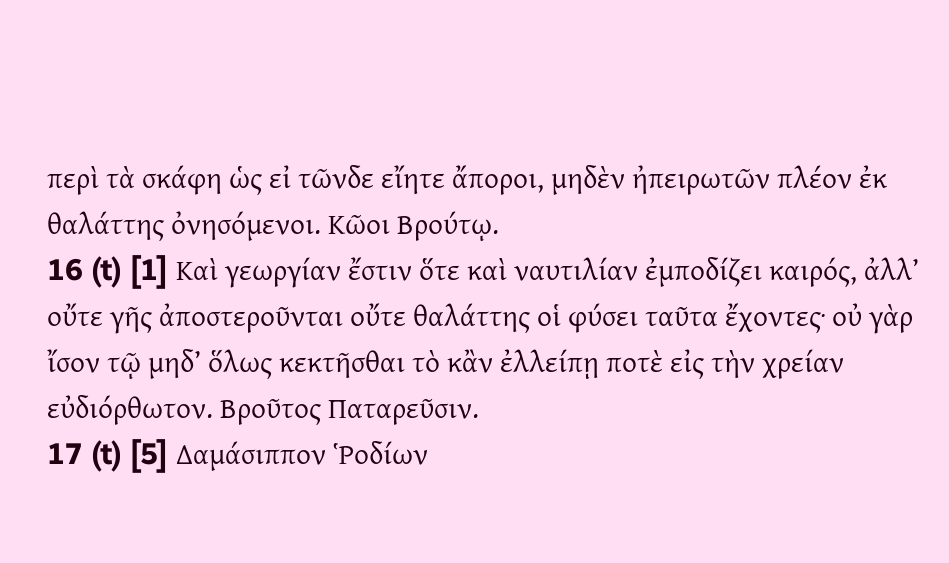περὶ τὰ σκάφη ὡς εἰ τῶνδε εἴητε ἄποροι, μηδὲν ἠπειρωτῶν πλέον ἐκ θαλάττης ὀνησόμενοι. Κῶοι Βρούτῳ.
16 (t) [1] Καὶ γεωργίαν ἔστιν ὅτε καὶ ναυτιλίαν ἐμποδίζει καιρός, ἀλλ’ οὔτε γῆς ἀποστεροῦνται οὔτε θαλάττης οἱ φύσει ταῦτα ἔχοντες· οὐ γὰρ ἴσον τῷ μηδ’ ὅλως κεκτῆσθαι τὸ κἂν ἐλλείπῃ ποτὲ εἰς τὴν χρείαν εὐδιόρθωτον. Βροῦτος Παταρεῦσιν.
17 (t) [5] Δαμάσιππον Ῥοδίων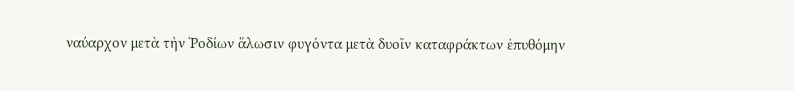ναύαρχον μετὰ τὴν Ῥοδίων ἅλωσιν φυγόντα μετὰ δυοῖν καταφράκτων ἐπυθόμην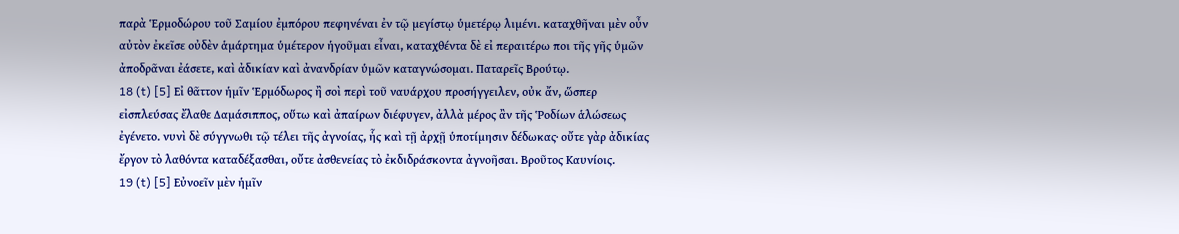παρὰ Ἑρμοδώρου τοῦ Σαμίου ἐμπόρου πεφηνέναι ἐν τῷ μεγίστῳ ὑμετέρῳ λιμένι. καταχθῆναι μὲν οὖν αὐτὸν ἐκεῖσε οὐδὲν ἁμάρτημα ὑμέτερον ἡγοῦμαι εἶναι, καταχθέντα δὲ εἰ περαιτέρω ποι τῆς γῆς ὑμῶν ἀποδρᾶναι ἐάσετε, καὶ ἀδικίαν καὶ ἀνανδρίαν ὑμῶν καταγνώσομαι. Παταρεῖς Βρούτῳ.
18 (t) [5] Εἰ θᾶττον ἡμῖν Ἑρμόδωρος ἢ σοὶ περὶ τοῦ ναυάρχου προσήγγειλεν, οὐκ ἄν, ὥσπερ εἰσπλεύσας ἔλαθε Δαμάσιππος, οὕτω καὶ ἀπαίρων διέφυγεν, ἀλλὰ μέρος ἂν τῆς Ῥοδίων ἁλώσεως ἐγένετο. νυνὶ δὲ σύγγνωθι τῷ τέλει τῆς ἀγνοίας, ἧς καὶ τῇ ἀρχῇ ὑποτίμησιν δέδωκας· οὔτε γὰρ ἀδικίας ἔργον τὸ λαθόντα καταδέξασθαι, οὔτε ἀσθενείας τὸ ἐκδιδράσκοντα ἀγνοῆσαι. Βροῦτος Καυνίοις.
19 (t) [5] Εὐνοεῖν μὲν ἡμῖν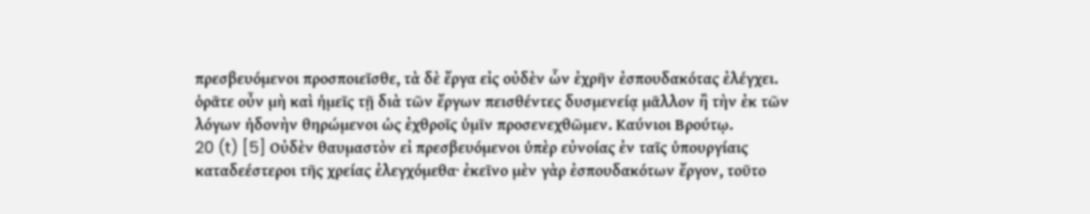πρεσβευόμενοι προσποιεῖσθε, τὰ δὲ ἔργα εἰς οὐδὲν ὧν ἐχρῆν ἐσπουδακότας ἐλέγχει. ὁρᾶτε οὖν μὴ καὶ ἡμεῖς τῇ διὰ τῶν ἔργων πεισθέντες δυσμενείᾳ μᾶλλον ἢ τὴν ἐκ τῶν λόγων ἡδονὴν θηρώμενοι ὡς ἐχθροῖς ὑμῖν προσενεχθῶμεν. Καύνιοι Βρούτῳ.
20 (t) [5] Οὐδὲν θαυμαστὸν εἰ πρεσβευόμενοι ὑπὲρ εὐνοίας ἐν ταῖς ὑπουργίαις καταδεέστεροι τῆς χρείας ἐλεγχόμεθα· ἐκεῖνο μὲν γὰρ ἐσπουδακότων ἔργον, τοῦτο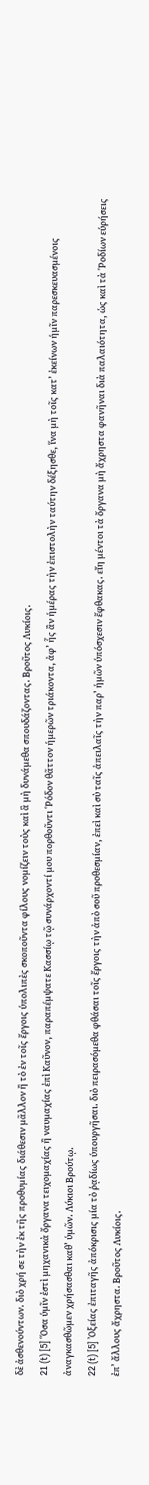δὲ ἀσθενούντων. διὸ χρή σε τὴν ἐκ τῆς προθυμίας διάθεσιν μᾶλλον ἢ τὸ ἐν τοῖς ἔργοις ὑπολιπὲς σκοποῦντα φίλους νομίζειν τοὺς καὶ ἃ μὴ δυνάμεθα σπουδάζοντας. Βροῦτος Λυκίοις.
21 (t) [5] Ὅσα ὑμῖν ἐστὶ μηχανικὰ ὄργανα τειχομαχίας ἢ ναυμαχίας ἐπὶ Καῦνον, παραπέμψατε Κασσίῳ τῷ συνάρχοντί μου πορθοῦντι Ῥόδον θᾶττον ἡμερῶν τριάκοντα, ἀφ’ ἧς ἂν ἡμέρας τὴν ἐπιστολὴν ταύτην δέξησθε, ἵνα μὴ τοῖς κατ’ ἐκείνων ἡμῖν παρεσκευασμένοις ἀναγκασθῶμεν χρήσασθαι καθ’ ὑμῶν. Λύκιοι Βρούτῳ.
22 (t) [5] Ὀξείας ἐπιταγῆς ἀπόκρισις μία τὸ ῥᾳδίως ὑπουργῆσαι. διὸ πειρασόμεθα φθάσαι τοῖς ἔργοις τὴν ἀπὸ σοῦ προθεσμίαν, ἐπεὶ καὶ σὺ ταῖς ἀπειλαῖς τὴν παρ’ ἡμῶν ὑπόσχεσιν ἔφθακας. εἴη μέντοι τὰ ὄργανα μὴ ἄχρηστα φανῆναι διὰ παλαιότητα, ὡς καὶ τὰ Ῥοδίων εὑρήσεις ἐπ’ ἄλλους ἄχρηστα. Βροῦτος Λυκίοις.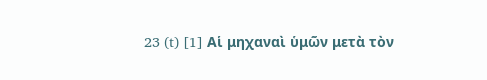23 (t) [1] Αἱ μηχαναὶ ὑμῶν μετὰ τὸν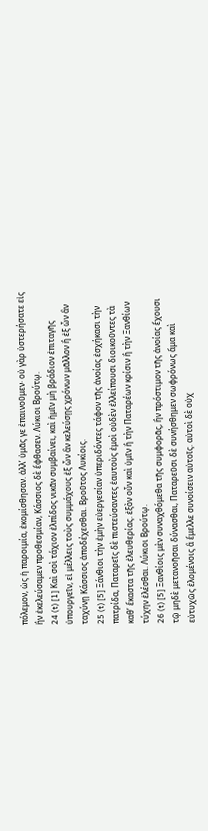πόλεμον, ὡς ἡ παροιμία, ἐκομίσθησαν. ἀλλ’ ὑμᾶς γε ἐπαινοῦμεν· οὐ γὰρ ὑστερήσατε εἰς ἣν ἐκελεύσαμεν προθεσμίαν, Κάσσιος δὲ ἔφθασεν. Λύκιοι Βρούτῳ.
24 (t) [1] Καὶ σοὶ τάχιον ἐλπίδος νικᾶν συμβαίνει, καὶ ἡμῖν μὴ βράδιον ἐπιταγῆς ὑπουργεῖν, εἰ μέλλεις τοὺς συμμάχους ἐξ ὧν ἂν κελεύσῃς χρόνων μᾶλλον ἢ ἐξ ὧν ἂν ταχύνῃ Κάσσιος ἀποδέχεσθαι. Βροῦτος Λυκίοις.
25 (t) [5] Ξάνθιοι τὴν ἐμὴν εὐεργεσίαν ὑπεριδόντες τάφον τῆς ἀνοίας ἐσχήκασι τὴν πατρίδα, Παταρεῖς δὲ πιστεύσαντες ἑαυτοὺς ἐμοὶ οὐδὲν ἐλλείπουσι διοικοῦντες τὰ καθ’ ἕκαστα τῆς ἐλευθερίας. ἐξὸν οὖν καὶ ὑμῖν ἢ τὴν Παταρέων κρίσιν ἢ τὴν Ξανθίων τύχην ἑλέσθαι. Λύκιοι Βρούτῳ.
26 (t) [5] Ξανθίοις μὲν συναχθόμεθα τῆς συμφορᾶς, ἣν πρόστιμον τῆς ἀνοίας ἔχουσι τῷ μηδὲ μετανοῆσαι δύνασθαι, Παταρεῦσι δὲ συνήσθημεν σωφρόνως ἅμα καὶ εὐτυχῶς ἑλομένοις ἃ ἔμελλε συνοίσειν αὐτοῖς. αὐτοὶ δὲ οὐχ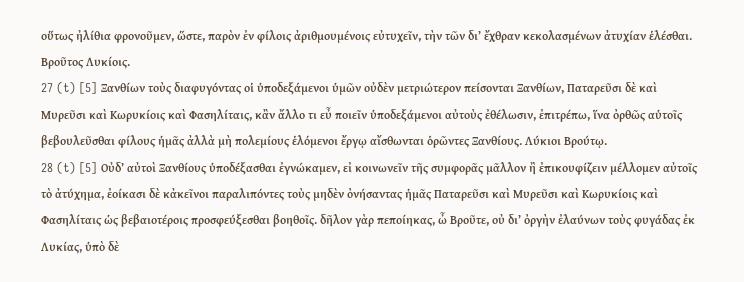οὕτως ἠλίθια φρονοῦμεν, ὥστε, παρὸν ἐν φίλοις ἀριθμουμένοις εὐτυχεῖν, τὴν τῶν δι’ ἔχθραν κεκολασμένων ἀτυχίαν ἑλέσθαι. Βροῦτος Λυκίοις.
27 (t) [5] Ξανθίων τοὺς διαφυγόντας οἱ ὑποδεξάμενοι ὑμῶν οὐδὲν μετριώτερον πείσονται Ξανθίων, Παταρεῦσι δὲ καὶ Μυρεῦσι καὶ Κωρυκίοις καὶ Φασηλίταις, κἂν ἄλλο τι εὖ ποιεῖν ὑποδεξάμενοι αὐτοὺς ἐθέλωσιν, ἐπιτρέπω, ἵνα ὀρθῶς αὑτοῖς βεβουλεῦσθαι φίλους ἡμᾶς ἀλλὰ μὴ πολεμίους ἑλόμενοι ἔργῳ αἴσθωνται ὁρῶντες Ξανθίους. Λύκιοι Βρούτῳ.
28 (t) [5] Οὐδ’ αὐτοὶ Ξανθίους ὑποδέξασθαι ἐγνώκαμεν, εἰ κοινωνεῖν τῆς συμφορᾶς μᾶλλον ἢ ἐπικουφίζειν μέλλομεν αὐτοῖς τὸ ἀτύχημα, ἐοίκασι δὲ κἀκεῖνοι παραλιπόντες τοὺς μηδὲν ὀνήσαντας ἡμᾶς Παταρεῦσι καὶ Μυρεῦσι καὶ Κωρυκίοις καὶ Φασηλίταις ὡς βεβαιοτέροις προσφεύξεσθαι βοηθοῖς. δῆλον γὰρ πεποίηκας, ὦ Βροῦτε, οὐ δι’ ὀργὴν ἐλαύνων τοὺς φυγάδας ἐκ Λυκίας, ὑπὸ δὲ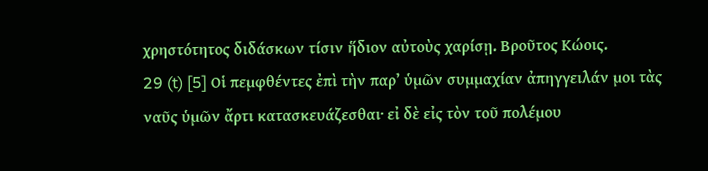χρηστότητος διδάσκων τίσιν ἥδιον αὐτοὺς χαρίσῃ. Βροῦτος Κώοις.
29 (t) [5] Οἱ πεμφθέντες ἐπὶ τὴν παρ’ ὑμῶν συμμαχίαν ἀπηγγειλάν μοι τὰς ναῦς ὑμῶν ἄρτι κατασκευάζεσθαι· εἰ δὲ εἰς τὸν τοῦ πολέμου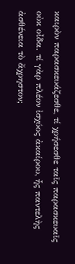καιρὸν παρασκευάζεσθε, τί χρήσεσθε ταῖς παρασκευαῖς οὐκ οἶδα. τί γὰρ πλέον ἰσχύος ἀκαίρου, ἧς παντελὴς ἀσθένεια τὸ ἄχρηστον;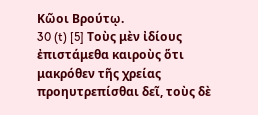Κῶοι Βρούτῳ.
30 (t) [5] Τοὺς μὲν ἰδίους ἐπιστάμεθα καιροὺς ὅτι μακρόθεν τῆς χρείας προηυτρεπίσθαι δεῖ, τοὺς δὲ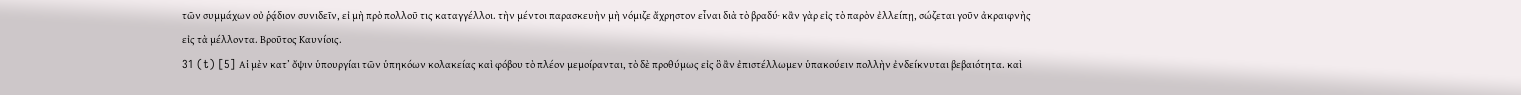τῶν συμμάχων οὐ ῥᾴδιον συνιδεῖν, εἰ μὴ πρὸ πολλοῦ τις καταγγέλλοι. τὴν μέντοι παρασκευὴν μὴ νόμιζε ἄχρηστον εἶναι διὰ τὸ βραδύ· κἂν γὰρ εἰς τὸ παρὸν ἐλλείπῃ, σώζεται γοῦν ἀκραιφνὴς εἰς τὰ μέλλοντα. Βροῦτος Καυνίοις.
31 (t) [5] Αἱ μὲν κατ’ ὄψιν ὑπουργίαι τῶν ὑπηκόων κολακείας καὶ φόβου τὸ πλέον μεμοίρανται, τὸ δὲ προθύμως εἰς ὃ ἂν ἐπιστέλλωμεν ὑπακούειν πολλὴν ἐνδείκνυται βεβαιότητα. καὶ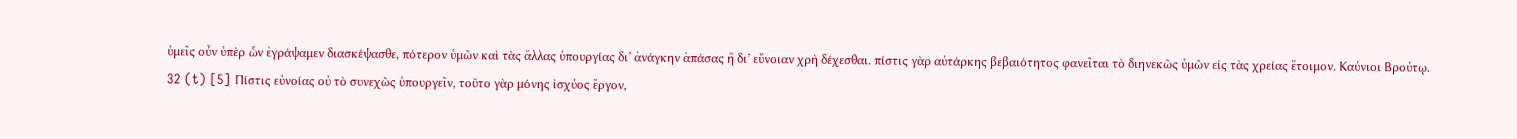ὑμεῖς οὖν ὑπὲρ ὧν ἐγράψαμεν διασκέψασθε, πότερον ὑμῶν καὶ τὰς ἄλλας ὑπουργίας δι’ ἀνάγκην ἁπάσας ἢ δι’ εὔνοιαν χρὴ δέχεσθαι. πίστις γὰρ αὐτάρκης βεβαιότητος φανεῖται τὸ διηνεκῶς ὑμῶν εἰς τὰς χρείας ἕτοιμον. Καύνιοι Βρούτῳ.
32 (t) [5] Πίστις εὐνοίας οὐ τὸ συνεχῶς ὑπουργεῖν, τοῦτο γὰρ μόνης ἰσχύος ἔργον,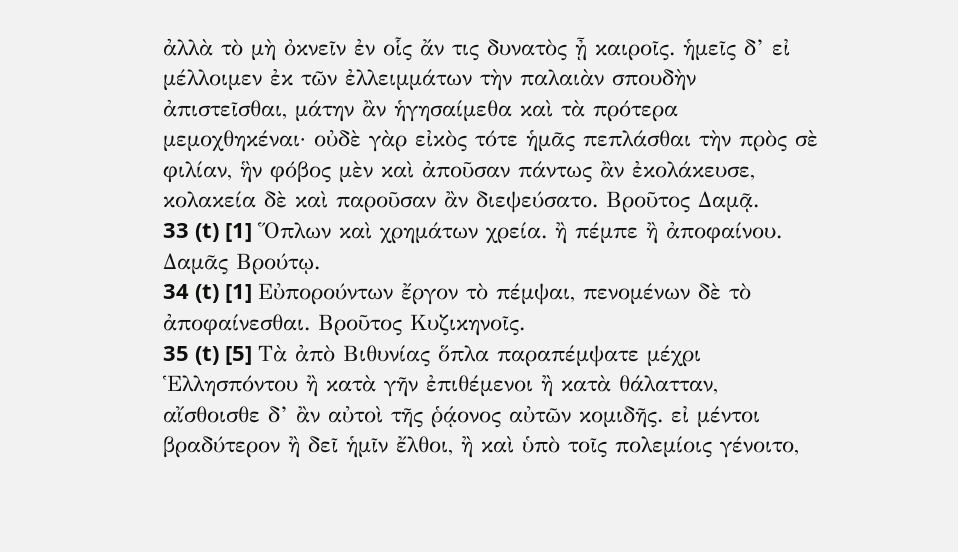ἀλλὰ τὸ μὴ ὀκνεῖν ἐν οἷς ἄν τις δυνατὸς ᾖ καιροῖς. ἡμεῖς δ’ εἰ μέλλοιμεν ἐκ τῶν ἐλλειμμάτων τὴν παλαιὰν σπουδὴν ἀπιστεῖσθαι, μάτην ἂν ἡγησαίμεθα καὶ τὰ πρότερα μεμοχθηκέναι· οὐδὲ γὰρ εἰκὸς τότε ἡμᾶς πεπλάσθαι τὴν πρὸς σὲ φιλίαν, ἣν φόβος μὲν καὶ ἀποῦσαν πάντως ἂν ἐκολάκευσε, κολακεία δὲ καὶ παροῦσαν ἂν διεψεύσατο. Βροῦτος Δαμᾷ.
33 (t) [1] Ὅπλων καὶ χρημάτων χρεία. ἢ πέμπε ἢ ἀποφαίνου. Δαμᾶς Βρούτῳ.
34 (t) [1] Εὐπορούντων ἔργον τὸ πέμψαι, πενομένων δὲ τὸ ἀποφαίνεσθαι. Βροῦτος Κυζικηνοῖς.
35 (t) [5] Τὰ ἀπὸ Βιθυνίας ὅπλα παραπέμψατε μέχρι Ἑλλησπόντου ἢ κατὰ γῆν ἐπιθέμενοι ἢ κατὰ θάλατταν, αἴσθοισθε δ’ ἂν αὐτοὶ τῆς ῥᾴονος αὐτῶν κομιδῆς. εἰ μέντοι βραδύτερον ἢ δεῖ ἡμῖν ἔλθοι, ἢ καὶ ὑπὸ τοῖς πολεμίοις γένοιτο,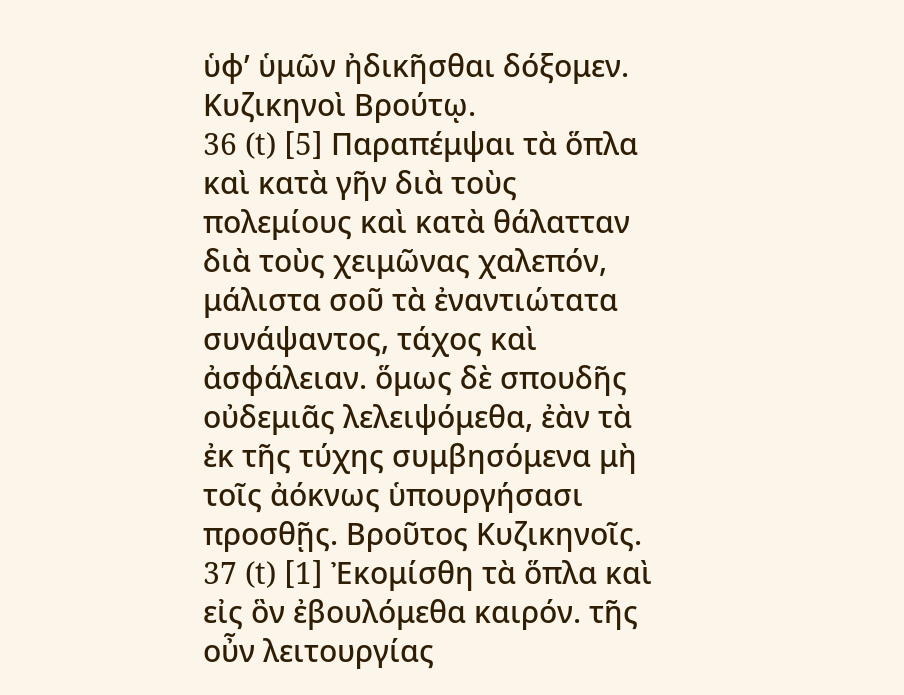ὑφ’ ὑμῶν ἠδικῆσθαι δόξομεν. Κυζικηνοὶ Βρούτῳ.
36 (t) [5] Παραπέμψαι τὰ ὅπλα καὶ κατὰ γῆν διὰ τοὺς πολεμίους καὶ κατὰ θάλατταν διὰ τοὺς χειμῶνας χαλεπόν, μάλιστα σοῦ τὰ ἐναντιώτατα συνάψαντος, τάχος καὶ ἀσφάλειαν. ὅμως δὲ σπουδῆς οὐδεμιᾶς λελειψόμεθα, ἐὰν τὰ ἐκ τῆς τύχης συμβησόμενα μὴ τοῖς ἀόκνως ὑπουργήσασι προσθῇς. Βροῦτος Κυζικηνοῖς.
37 (t) [1] Ἐκομίσθη τὰ ὅπλα καὶ εἰς ὃν ἐβουλόμεθα καιρόν. τῆς οὖν λειτουργίας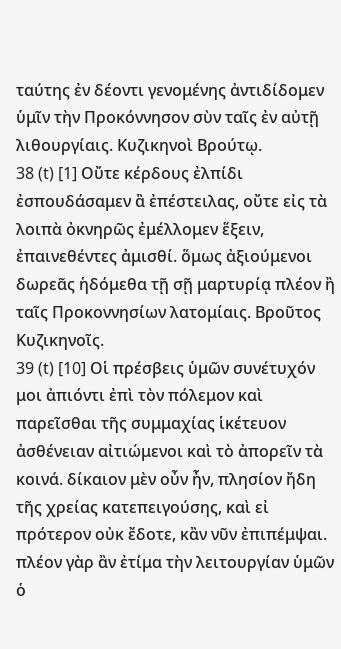ταύτης ἐν δέοντι γενομένης ἀντιδίδομεν ὑμῖν τὴν Προκόννησον σὺν ταῖς ἐν αὐτῇ λιθουργίαις. Κυζικηνοὶ Βρούτῳ.
38 (t) [1] Οὔτε κέρδους ἐλπίδι ἐσπουδάσαμεν ἂ ἐπέστειλας, οὔτε εἰς τὰ λοιπὰ ὀκνηρῶς ἐμέλλομεν ἕξειν, ἐπαινεθέντες ἀμισθί. ὅμως ἀξιούμενοι δωρεᾶς ἡδόμεθα τῇ σῇ μαρτυρίᾳ πλέον ἢ ταῖς Προκοννησίων λατομίαις. Βροῦτος Κυζικηνοῖς.
39 (t) [10] Οἱ πρέσβεις ὑμῶν συνέτυχόν μοι ἀπιόντι ἐπὶ τὸν πόλεμον καὶ παρεῖσθαι τῆς συμμαχίας ἱκέτευον ἀσθένειαν αἰτιώμενοι καὶ τὸ ἀπορεῖν τὰ κοινά. δίκαιον μὲν οὖν ἦν, πλησίον ἤδη τῆς χρείας κατεπειγούσης, καὶ εἰ πρότερον οὐκ ἔδοτε, κἂν νῦν ἐπιπέμψαι. πλέον γὰρ ἂν ἐτίμα τὴν λειτουργίαν ὑμῶν ὁ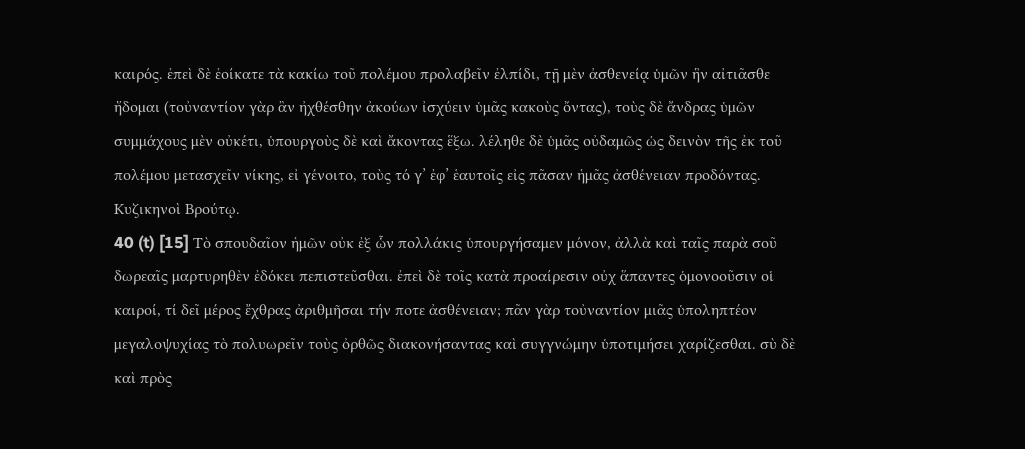καιρός. ἐπεὶ δὲ ἐοίκατε τὰ κακίω τοῦ πολέμου προλαβεῖν ἐλπίδι, τῇ μὲν ἀσθενείᾳ ὑμῶν ἣν αἰτιᾶσθε ἥδομαι (τοὐναντίον γὰρ ἂν ἠχθέσθην ἀκούων ἰσχύειν ὑμᾶς κακοὺς ὄντας), τοὺς δὲ ἄνδρας ὑμῶν συμμάχους μὲν οὐκέτι, ὑπουργοὺς δὲ καὶ ἄκοντας ἕξω. λέληθε δὲ ὑμᾶς οὐδαμῶς ὡς δεινὸν τῆς ἐκ τοῦ πολέμου μετασχεῖν νίκης, εἰ γένοιτο, τοὺς τό γ’ ἐφ’ ἑαυτοῖς εἰς πᾶσαν ἡμᾶς ἀσθένειαν προδόντας. Κυζικηνοὶ Βρούτῳ.
40 (t) [15] Τὸ σπουδαῖον ἡμῶν οὐκ ἐξ ὧν πολλάκις ὑπουργήσαμεν μόνον, ἀλλὰ καὶ ταῖς παρὰ σοῦ δωρεαῖς μαρτυρηθὲν ἐδόκει πεπιστεῦσθαι. ἐπεὶ δὲ τοῖς κατὰ προαίρεσιν οὐχ ἅπαντες ὁμονοοῦσιν οἱ καιροί, τί δεῖ μέρος ἔχθρας ἀριθμῆσαι τήν ποτε ἀσθένειαν; πᾶν γὰρ τοὐναντίον μιᾶς ὑποληπτέον μεγαλοψυχίας τὸ πολυωρεῖν τοὺς ὀρθῶς διακονήσαντας καὶ συγγνώμην ὑποτιμήσει χαρίζεσθαι. σὺ δὲ καὶ πρὸς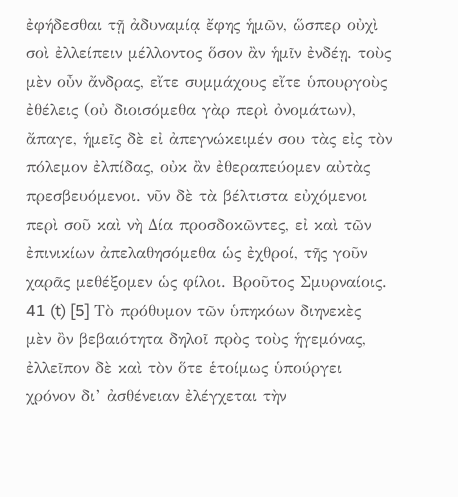ἐφήδεσθαι τῇ ἀδυναμίᾳ ἔφης ἡμῶν, ὥσπερ οὐχὶ σοὶ ἐλλείπειν μέλλοντος ὅσον ἂν ἡμῖν ἐνδέῃ. τοὺς μὲν οὖν ἄνδρας, εἴτε συμμάχους εἴτε ὑπουργοὺς ἐθέλεις (οὐ διοισόμεθα γὰρ περὶ ὀνομάτων), ἄπαγε, ἡμεῖς δὲ εἰ ἀπεγνώκειμέν σου τὰς εἰς τὸν πόλεμον ἐλπίδας, οὐκ ἂν ἐθεραπεύομεν αὐτὰς πρεσβευόμενοι. νῦν δὲ τὰ βέλτιστα εὐχόμενοι περὶ σοῦ καὶ νὴ Δία προσδοκῶντες, εἰ καὶ τῶν ἐπινικίων ἀπελαθησόμεθα ὡς ἐχθροί, τῆς γοῦν χαρᾶς μεθέξομεν ὡς φίλοι. Βροῦτος Σμυρναίοις.
41 (t) [5] Τὸ πρόθυμον τῶν ὑπηκόων διηνεκὲς μὲν ὂν βεβαιότητα δηλοῖ πρὸς τοὺς ἡγεμόνας, ἐλλεῖπον δὲ καὶ τὸν ὅτε ἑτοίμως ὑπούργει χρόνον δι’ ἀσθένειαν ἐλέγχεται τὴν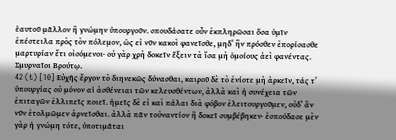ἑαυτοῦ μᾶλλον ἢ γνώμην ὑπουργοῦν. σπουδάσατε οὖν ἐκπληρῶσαι ὅσα ὑμῖν ἐπέστειλα πρὸς τὸν πόλεμον, ὡς εἰ νῦν κακοὶ φανεῖσθε, μηδ’ ἣν πρόσθεν ἐπορίσασθε μαρτυρίαν ἔτι οἰσόμενοι· οὐ γὰρ χρὴ δοκεῖν ἕξειν τὰ ἴσα μὴ ὁμοίους ἀεὶ φανέντας. Σμυρναῖοι Βρούτῳ.
42 (t) [10] Εὐχῆς ἔργον τὸ διηνεκῶς δύνασθαι, καιροῦ δὲ τὸ ἐνίοτε μὴ ἀρκεῖν, τάς τ’ ὑπουργίας οὐ μόνον αἱ ἀσθένειαι τῶν κελευσθέντων, ἀλλὰ καὶ ἡ συνέχεια τῶν ἐπιταγῶν ἐλλιπεῖς ποιεῖ. ἡμεῖς δὲ εἰ καὶ πάλαι διὰ φόβον ἐλειτουργοῦμεν, οὐδ’ ἂν νῦν ἐτολμῶμεν ἀρνεῖσθαι. ἀλλὰ πᾶν τοὐναντίον ἢ δοκεῖ συμβέβηκεν· ἐσπούδασε μὲν γὰρ ἡ γνώμη τότε, ὑποτιμᾶται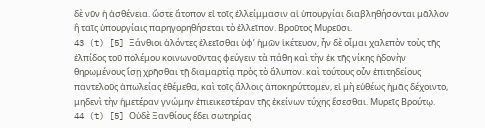δὲ νῦν ἡ ἀσθένεια. ὥστε ἄτοπον εἰ τοῖς ἐλλείμμασιν αἱ ὑπουργίαι διαβληθήσονται μᾶλλον ἢ ταῖς ὑπουργίαις παρηγορηθήσεται τὸ ἐλλεῖπον. Βροῦτος Μυρεῦσι.
43 (t) [5] Ξάνθιοι ἁλόντες ἐλεεῖσθαι ὑφ’ ἡμῶν ἱκέτευον, ἦν δὲ οἶμαι χαλεπὸν τοὺς τῆς ἐλπίδος τοῦ πολέμου κοινωνοῦντας φεύγειν τὰ πάθη καὶ τὴν ἐκ τῆς νίκης ἡδονὴν θηρωμένους ἴσῃ χρῆσθαι τῇ διαμαρτίᾳ πρὸς τὸ ἄλυπον. καὶ τούτους οὖν ἐπιτηδείους παντελοῦς ἀπωλείας ἐθέμεθα, καὶ τοῖς ἄλλοις ἀποκηρύττομεν, εἰ μὴ εὐθέως ἡμᾶς δέχοιντο, μηδενὶ τὴν ἡμετέραν γνώμην ἐπιεικεστέραν τῆς ἐκείνων τύχης ἔσεσθαι. Μυρεῖς Βρούτῳ.
44 (t) [5] Οὐδὲ Ξανθίους ἔδει σωτηρίας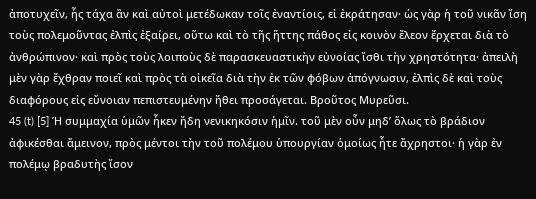ἀποτυχεῖν, ἧς τάχα ἂν καὶ αὐτοὶ μετέδωκαν τοῖς ἐναντίοις, εἰ ἐκράτησαν· ὡς γὰρ ἡ τοῦ νικᾶν ἴση τοὺς πολεμοῦντας ἐλπὶς ἐξαίρει, οὕτω καὶ τὸ τῆς ἥττης πάθος εἰς κοινὸν ἔλεον ἔρχεται διὰ τὸ ἀνθρώπινον· καὶ πρὸς τοὺς λοιποὺς δὲ παρασκευαστικὴν εὐνοίας ἴσθι τὴν χρηστότητα· ἀπειλὴ μὲν γὰρ ἔχθραν ποιεῖ καὶ πρὸς τὰ οἰκεῖα διὰ τὴν ἐκ τῶν φόβων ἀπόγνωσιν, ἐλπὶς δὲ καὶ τοὺς διαφόρους εἰς εὔνοιαν πεπιστευμένην ἤθει προσάγεται. Βροῦτος Μυρεῦσι.
45 (t) [5] Ἡ συμμαχία ὑμῶν ἧκεν ἤδη νενικηκόσιν ἡμῖν. τοῦ μὲν οὖν μηδ’ ὅλως τὸ βράδιον ἀφικέσθαι ἄμεινον, πρὸς μέντοι τὴν τοῦ πολέμου ὑπουργίαν ὁμοίως ἦτε ἄχρηστοι· ἡ γὰρ ἐν πολέμῳ βραδυτὴς ἴσον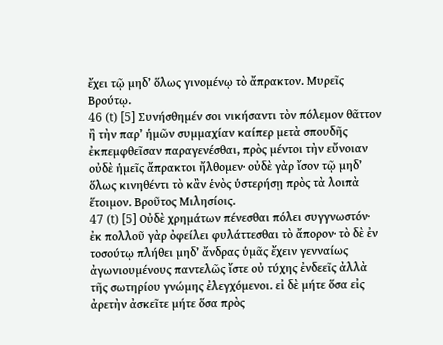ἔχει τῷ μηδ’ ὅλως γινομένῳ τὸ ἄπρακτον. Μυρεῖς Βρούτῳ.
46 (t) [5] Συνήσθημέν σοι νικήσαντι τὸν πόλεμον θᾶττον ἢ τὴν παρ’ ἡμῶν συμμαχίαν καίπερ μετὰ σπουδῆς ἐκπεμφθεῖσαν παραγενέσθαι, πρὸς μέντοι τὴν εὔνοιαν οὐδὲ ἡμεῖς ἄπρακτοι ἤλθομεν· οὐδὲ γὰρ ἴσον τῷ μηδ’ ὅλως κινηθέντι τὸ κἂν ἑνὸς ὑστερήσῃ πρὸς τὰ λοιπὰ ἕτοιμον. Βροῦτος Μιλησίοις.
47 (t) [5] Οὐδὲ χρημάτων πένεσθαι πόλει συγγνωστόν· ἐκ πολλοῦ γὰρ ὀφείλει φυλάττεσθαι τὸ ἄπορον· τὸ δὲ ἐν τοσούτῳ πλήθει μηδ’ ἄνδρας ὑμᾶς ἔχειν γενναίως ἀγωνιουμένους παντελῶς ἴστε οὐ τύχης ἐνδεεῖς ἀλλὰ τῆς σωτηρίου γνώμης ἐλεγχόμενοι. εἰ δὲ μήτε ὅσα εἰς ἀρετὴν ἀσκεῖτε μήτε ὅσα πρὸς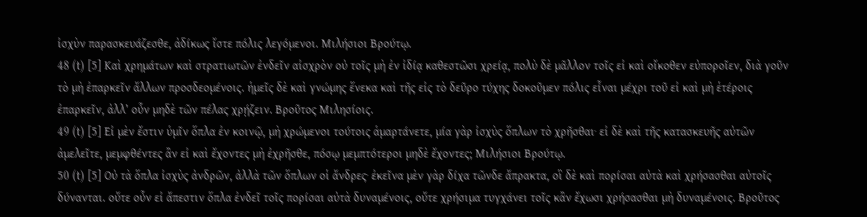ἰσχὺν παρασκευάζεσθε, ἀδίκως ἴστε πόλις λεγόμενοι. Μιλήσιοι Βρούτῳ.
48 (t) [5] Καὶ χρημάτων καὶ στρατιωτῶν ἐνδεῖν αἰσχρὸν οὐ τοῖς μὴ ἐν ἰδίᾳ καθεστῶσι χρείᾳ, πολὺ δὲ μᾶλλον τοῖς εἰ καὶ οἴκοθεν εὐποροῖεν, διὰ γοῦν τὸ μὴ ἐπαρκεῖν ἄλλων προσδεομένοις. ἡμεῖς δὲ καὶ γνώμης ἕνεκα καὶ τῆς εἰς τὸ δεῦρο τύχης δοκοῦμεν πόλις εἶναι μέχρι τοῦ εἰ καὶ μὴ ἑτέροις ἐπαρκεῖν, ἀλλ’ οὖν μηδὲ τῶν πέλας χρῄζειν. Βροῦτος Μιλησίοις.
49 (t) [5] Εἰ μὲν ἔστιν ὑμῖν ὅπλα ἐν κοινῷ, μὴ χρώμενοι τούτοις ἁμαρτάνετε, μία γὰρ ἰσχὺς ὅπλων τὸ χρῆσθαι· εἰ δὲ καὶ τῆς κατασκευῆς αὐτῶν ἀμελεῖτε, μεμφθέντες ἂν εἰ καὶ ἔχοντες μὴ ἐχρῆσθε, πόσῳ μεμπτότεροι μηδὲ ἔχοντες; Μιλήσιοι Βρούτῳ.
50 (t) [5] Οὐ τὰ ὅπλα ἰσχὺς ἀνδρῶν, ἀλλὰ τῶν ὅπλων οἱ ἄνδρες· ἐκεῖνα μὲν γὰρ δίχα τῶνδε ἄπρακτα, οἳ δὲ καὶ πορίσαι αὐτὰ καὶ χρήσασθαι αὐτοῖς δύνανται. οὔτε οὖν εἰ ἄπεστιν ὅπλα ἐνδεῖ τοῖς πορίσαι αὐτὰ δυναμένοις, οὔτε χρήσιμα τυγχάνει τοῖς κἂν ἔχωσι χρήσασθαι μὴ δυναμένοις. Βροῦτος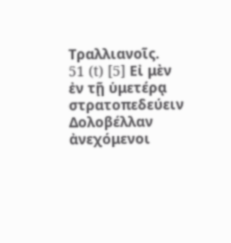Τραλλιανοῖς.
51 (t) [5] Εἰ μὲν ἐν τῇ ὑμετέρᾳ στρατοπεδεύειν Δολοβέλλαν ἀνεχόμενοι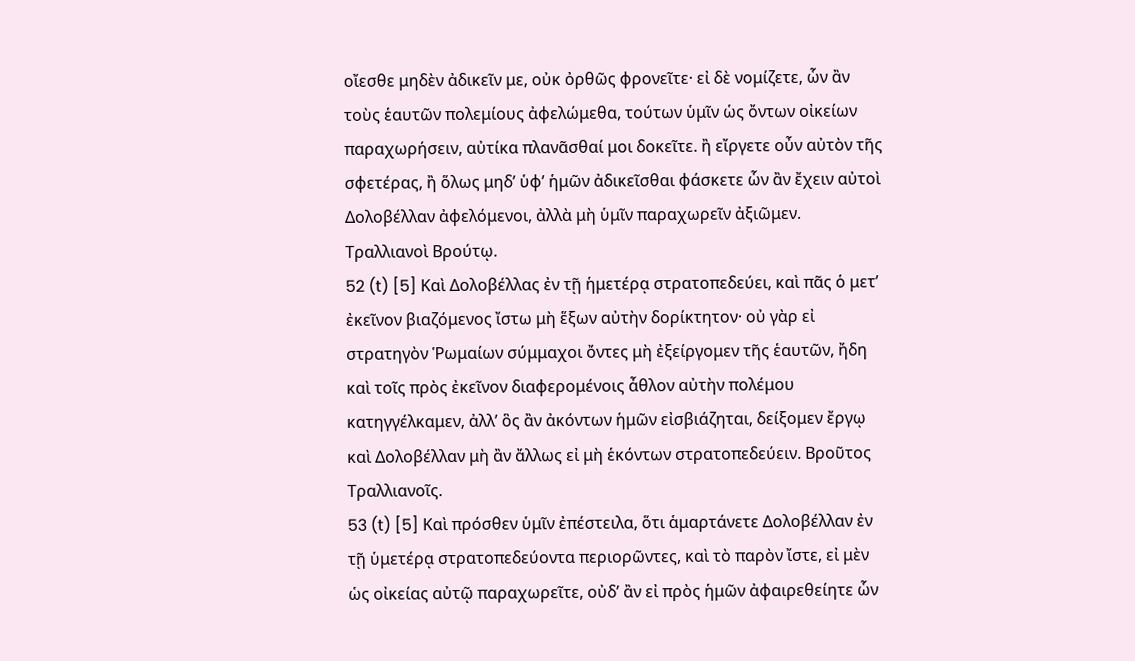οἴεσθε μηδὲν ἀδικεῖν με, οὐκ ὀρθῶς φρονεῖτε· εἰ δὲ νομίζετε, ὧν ἂν τοὺς ἑαυτῶν πολεμίους ἀφελώμεθα, τούτων ὑμῖν ὡς ὄντων οἰκείων παραχωρήσειν, αὐτίκα πλανᾶσθαί μοι δοκεῖτε. ἢ εἴργετε οὖν αὐτὸν τῆς σφετέρας, ἢ ὅλως μηδ’ ὑφ’ ἡμῶν ἀδικεῖσθαι φάσκετε ὧν ἂν ἔχειν αὐτοὶ Δολοβέλλαν ἀφελόμενοι, ἀλλὰ μὴ ὑμῖν παραχωρεῖν ἀξιῶμεν. Τραλλιανοὶ Βρούτῳ.
52 (t) [5] Καὶ Δολοβέλλας ἐν τῇ ἡμετέρᾳ στρατοπεδεύει, καὶ πᾶς ὁ μετ’ ἐκεῖνον βιαζόμενος ἴστω μὴ ἕξων αὐτὴν δορίκτητον· οὐ γὰρ εἰ στρατηγὸν Ῥωμαίων σύμμαχοι ὄντες μὴ ἐξείργομεν τῆς ἑαυτῶν, ἤδη καὶ τοῖς πρὸς ἐκεῖνον διαφερομένοις ἆθλον αὐτὴν πολέμου κατηγγέλκαμεν, ἀλλ’ ὃς ἂν ἀκόντων ἡμῶν εἰσβιάζηται, δείξομεν ἔργῳ καὶ Δολοβέλλαν μὴ ἂν ἄλλως εἰ μὴ ἑκόντων στρατοπεδεύειν. Βροῦτος Τραλλιανοῖς.
53 (t) [5] Καὶ πρόσθεν ὑμῖν ἐπέστειλα, ὅτι ἁμαρτάνετε Δολοβέλλαν ἐν τῇ ὑμετέρᾳ στρατοπεδεύοντα περιορῶντες, καὶ τὸ παρὸν ἴστε, εἰ μὲν ὡς οἰκείας αὐτῷ παραχωρεῖτε, οὐδ’ ἂν εἰ πρὸς ἡμῶν ἀφαιρεθείητε ὧν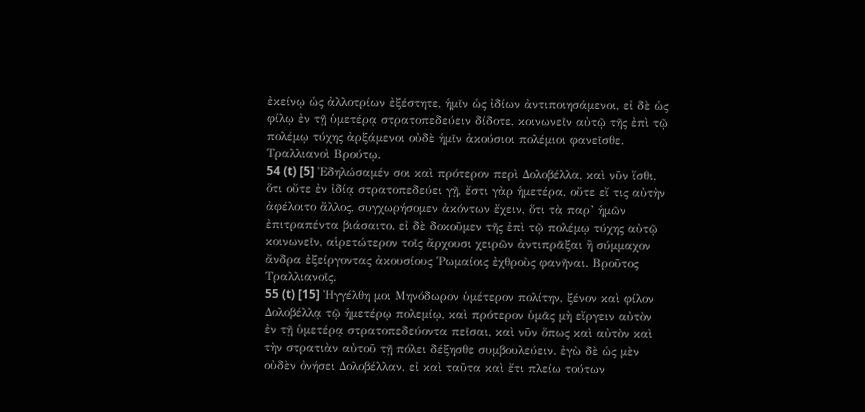ἐκείνῳ ὡς ἀλλοτρίων ἐξέστητε, ἡμῖν ὡς ἰδίων ἀντιποιησάμενοι, εἰ δὲ ὡς φίλῳ ἐν τῇ ὑμετέρᾳ στρατοπεδεύειν δίδοτε, κοινωνεῖν αὐτῷ τῆς ἐπὶ τῷ πολέμῳ τύχης ἀρξάμενοι οὐδὲ ἡμῖν ἀκούσιοι πολέμιοι φανεῖσθε. Τραλλιανοὶ Βρούτῳ.
54 (t) [5] Ἐδηλώσαμέν σοι καὶ πρότερον περὶ Δολοβέλλα, καὶ νῦν ἴσθι, ὅτι οὔτε ἐν ἰδίᾳ στρατοπεδεύει γῇ, ἔστι γὰρ ἡμετέρα, οὔτε εἴ τις αὐτὴν ἀφέλοιτο ἄλλος, συγχωρήσομεν ἀκόντων ἔχειν, ὅτι τὰ παρ’ ἡμῶν ἐπιτραπέντα βιάσαιτο. εἰ δὲ δοκοῦμεν τῆς ἐπὶ τῷ πολέμῳ τύχης αὐτῷ κοινωνεῖν, αἱρετώτερον τοῖς ἄρχουσι χειρῶν ἀντιπρᾶξαι ἢ σύμμαχον ἄνδρα ἐξείργοντας ἀκουσίους Ῥωμαίοις ἐχθροὺς φανῆναι. Βροῦτος Τραλλιανοῖς.
55 (t) [15] Ἠγγέλθη μοι Μηνόδωρον ὑμέτερον πολίτην, ξένον καὶ φίλον Δολοβέλλᾳ τῷ ἡμετέρῳ πολεμίῳ, καὶ πρότερον ὑμᾶς μὴ εἴργειν αὐτὸν ἐν τῇ ὑμετέρᾳ στρατοπεδεύοντα πεῖσαι, καὶ νῦν ὅπως καὶ αὐτὸν καὶ τὴν στρατιὰν αὐτοῦ τῇ πόλει δέξησθε συμβουλεύειν. ἐγὼ δὲ ὡς μὲν οὐδὲν ὀνήσει Δολοβέλλαν, εἰ καὶ ταῦτα καὶ ἔτι πλείω τούτων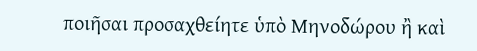ποιῆσαι προσαχθείητε ὑπὸ Μηνοδώρου ἢ καὶ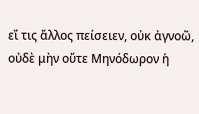εἴ τις ἄλλος πείσειεν, οὐκ ἀγνοῶ, οὐδὲ μὴν οὔτε Μηνόδωρον ἡ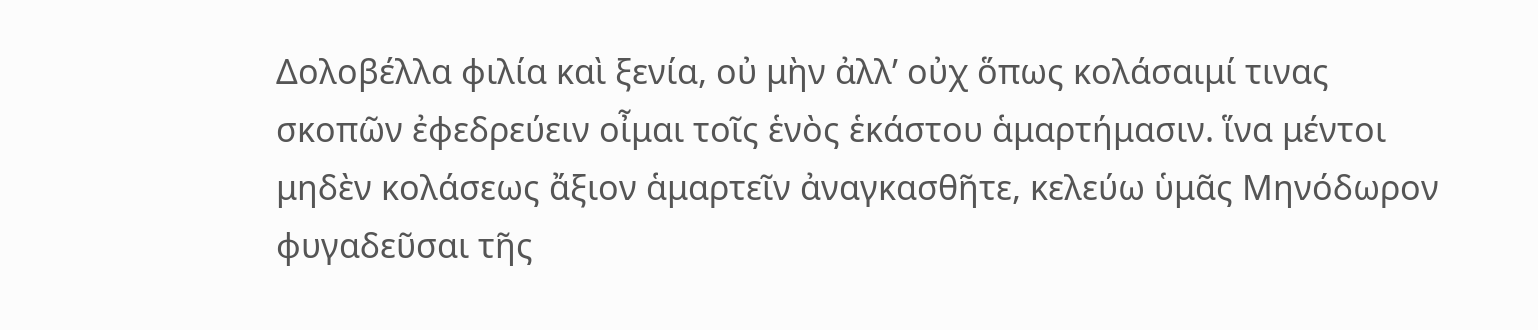Δολοβέλλα φιλία καὶ ξενία, οὐ μὴν ἀλλ’ οὐχ ὅπως κολάσαιμί τινας σκοπῶν ἐφεδρεύειν οἶμαι τοῖς ἑνὸς ἑκάστου ἁμαρτήμασιν. ἵνα μέντοι μηδὲν κολάσεως ἄξιον ἁμαρτεῖν ἀναγκασθῆτε, κελεύω ὑμᾶς Μηνόδωρον φυγαδεῦσαι τῆς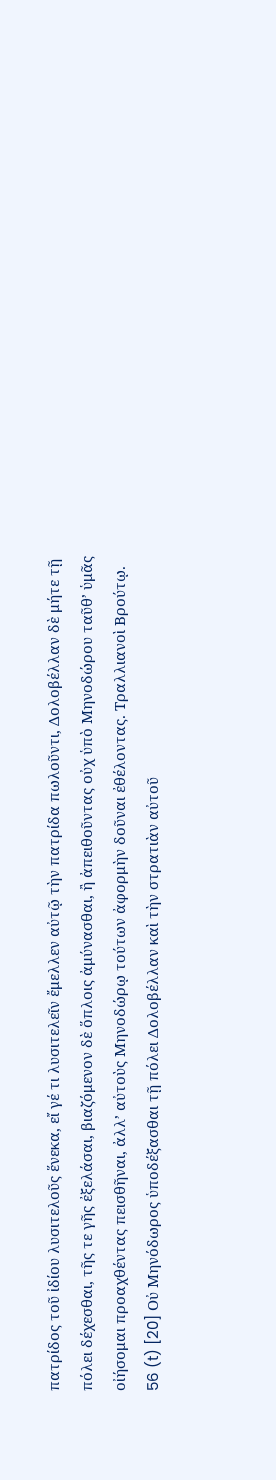πατρίδος τοῦ ἰδίου λυσιτελοῦς ἕνεκα, εἴ γέ τι λυσιτελεῖν ἔμελλεν αὐτῷ τὴν πατρίδα πωλοῦντι, Δολοβέλλαν δὲ μήτε τῇ πόλει δέχεσθαι, τῆς τε γῆς ἐξελάσαι, βιαζόμενον δὲ ὅπλοις ἀμύνασθαι, ἢ ἀπειθοῦντας οὐχ ὑπὸ Μηνοδώρου ταῦθ’ ὑμᾶς οἰήσομαι προαχθέντας πεισθῆναι, ἀλλ’ αὐτοὺς Μηνοδώρῳ τούτων ἀφορμὴν δοῦναι ἐθέλοντας. Τραλλιανοὶ Βρούτῳ.
56 (t) [20] Οὐ Μηνόδωρος ὑποδέξασθαι τῇ πόλει Δολοβέλλαν καὶ τὴν στρατιὰν αὐτοῦ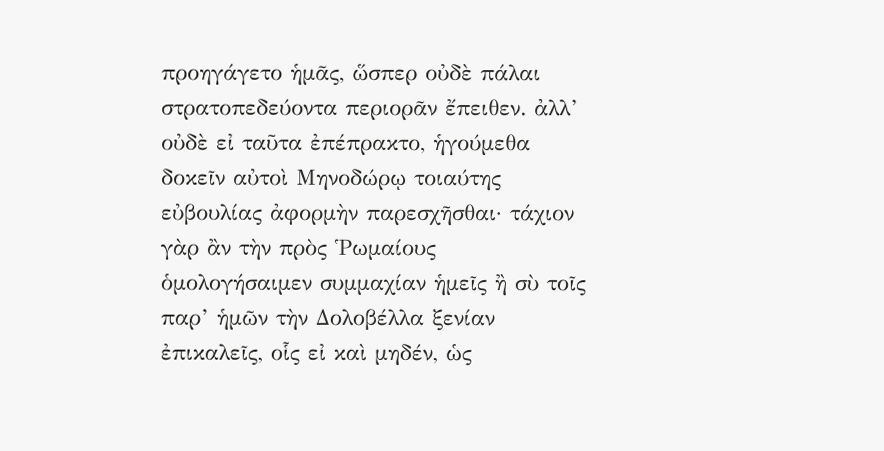προηγάγετο ἡμᾶς, ὥσπερ οὐδὲ πάλαι στρατοπεδεύοντα περιορᾶν ἔπειθεν. ἀλλ’ οὐδὲ εἰ ταῦτα ἐπέπρακτο, ἡγούμεθα δοκεῖν αὐτοὶ Μηνοδώρῳ τοιαύτης εὐβουλίας ἀφορμὴν παρεσχῆσθαι· τάχιον γὰρ ἂν τὴν πρὸς Ῥωμαίους ὁμολογήσαιμεν συμμαχίαν ἡμεῖς ἢ σὺ τοῖς παρ’ ἡμῶν τὴν Δολοβέλλα ξενίαν ἐπικαλεῖς, οἷς εἰ καὶ μηδέν, ὡς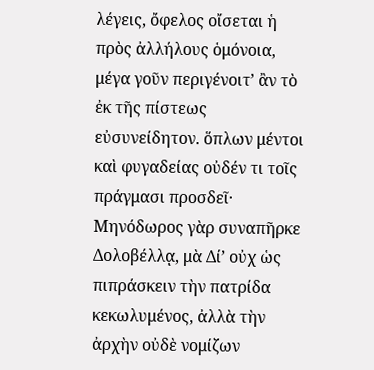λέγεις, ὄφελος οἴσεται ἡ πρὸς ἀλλήλους ὁμόνοια, μέγα γοῦν περιγένοιτ’ ἂν τὸ ἐκ τῆς πίστεως εὐσυνείδητον. ὅπλων μέντοι καὶ φυγαδείας οὐδέν τι τοῖς πράγμασι προσδεῖ· Μηνόδωρος γὰρ συναπῆρκε Δολοβέλλᾳ, μὰ Δί’ οὐχ ὡς πιπράσκειν τὴν πατρίδα κεκωλυμένος, ἀλλὰ τὴν ἀρχὴν οὐδὲ νομίζων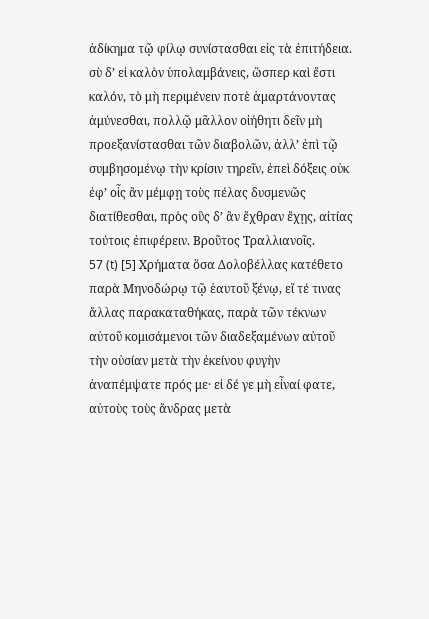ἀδίκημα τῷ φίλῳ συνίστασθαι εἰς τὰ ἐπιτήδεια. σὺ δ’ εἰ καλὸν ὑπολαμβάνεις, ὥσπερ καὶ ἔστι καλόν, τὸ μὴ περιμένειν ποτὲ ἁμαρτάνοντας ἀμύνεσθαι, πολλῷ μᾶλλον οἰήθητι δεῖν μὴ προεξανίστασθαι τῶν διαβολῶν, ἀλλ’ ἐπὶ τῷ συμβησομένῳ τὴν κρίσιν τηρεῖν, ἐπεὶ δόξεις οὐκ ἐφ’ οἷς ἂν μέμφῃ τοὺς πέλας δυσμενῶς διατίθεσθαι, πρὸς οὓς δ’ ἂν ἔχθραν ἔχῃς, αἰτίας τούτοις ἐπιφέρειν. Βροῦτος Τραλλιανοῖς.
57 (t) [5] Χρήματα ὅσα Δολοβέλλας κατέθετο παρὰ Μηνοδώρῳ τῷ ἑαυτοῦ ξένῳ, εἴ τέ τινας ἄλλας παρακαταθήκας, παρὰ τῶν τέκνων αὐτοῦ κομισάμενοι τῶν διαδεξαμένων αὐτοῦ τὴν οὐσίαν μετὰ τὴν ἐκείνου φυγὴν ἀναπέμψατε πρός με· εἰ δέ γε μὴ εἶναί φατε, αὐτοὺς τοὺς ἄνδρας μετὰ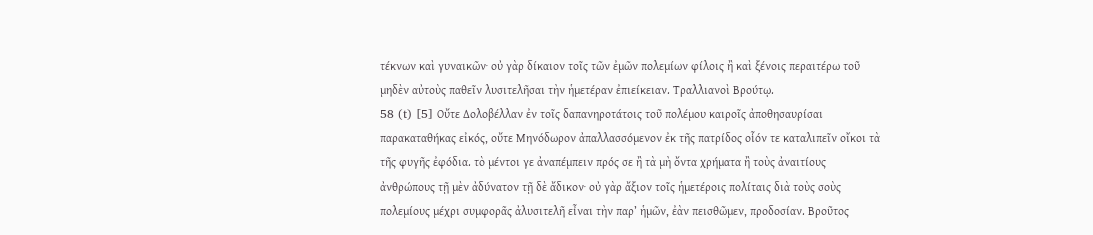τέκνων καὶ γυναικῶν· οὐ γὰρ δίκαιον τοῖς τῶν ἐμῶν πολεμίων φίλοις ἢ καὶ ξένοις περαιτέρω τοῦ μηδὲν αὐτοὺς παθεῖν λυσιτελῆσαι τὴν ἡμετέραν ἐπιείκειαν. Τραλλιανοὶ Βρούτῳ.
58 (t) [5] Οὔτε Δολοβέλλαν ἐν τοῖς δαπανηροτάτοις τοῦ πολέμου καιροῖς ἀποθησαυρίσαι παρακαταθήκας εἰκός, οὔτε Μηνόδωρον ἀπαλλασσόμενον ἐκ τῆς πατρίδος οἷόν τε καταλιπεῖν οἴκοι τὰ τῆς φυγῆς ἐφόδια. τὸ μέντοι γε ἀναπέμπειν πρός σε ἢ τὰ μὴ ὄντα χρήματα ἢ τοὺς ἀναιτίους ἀνθρώπους τῇ μὲν ἀδύνατον τῇ δὲ ἄδικον· οὐ γὰρ ἄξιον τοῖς ἡμετέροις πολίταις διὰ τοὺς σοὺς πολεμίους μέχρι συμφορᾶς ἀλυσιτελῆ εἶναι τὴν παρ’ ἡμῶν, ἐὰν πεισθῶμεν, προδοσίαν. Βροῦτος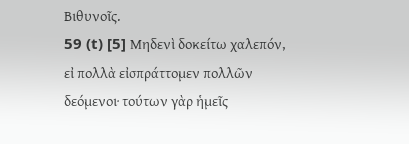Βιθυνοῖς.
59 (t) [5] Μηδενὶ δοκείτω χαλεπόν, εἰ πολλὰ εἰσπράττομεν πολλῶν δεόμενοι· τούτων γὰρ ἡμεῖς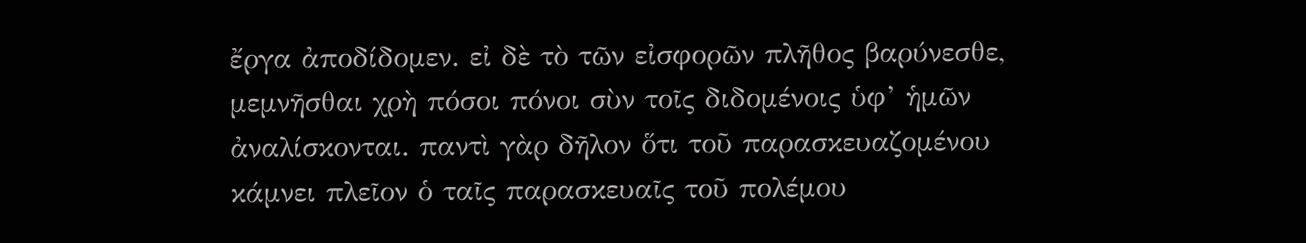ἔργα ἀποδίδομεν. εἰ δὲ τὸ τῶν εἰσφορῶν πλῆθος βαρύνεσθε, μεμνῆσθαι χρὴ πόσοι πόνοι σὺν τοῖς διδομένοις ὑφ’ ἡμῶν ἀναλίσκονται. παντὶ γὰρ δῆλον ὅτι τοῦ παρασκευαζομένου κάμνει πλεῖον ὁ ταῖς παρασκευαῖς τοῦ πολέμου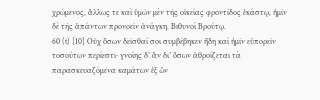χρώμενος, ἄλλως τε καὶ ὑμῶν μὲν τῆς οἰκείας φροντίδος ἑκάστῳ, ἡμῖν δὲ τῆς ἁπάντων προνοεῖν ἀνάγκη. Βιθυνοὶ Βρούτῳ.
60 (t) [10] Οὐχ ὅσων δεῖσθαί σοι συμβέβηκεν ἤδη καὶ ἡμῖν εὐπορεῖν τοσούτων περίεστι· γνοίης δ’ ἂν δι’ ὅσων ἀθροίζεται τὰ παρασκευαζόμενα καμάτων ἐξ ὧν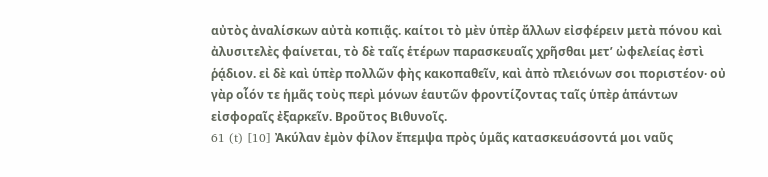αὐτὸς ἀναλίσκων αὐτὰ κοπιᾷς. καίτοι τὸ μὲν ὑπὲρ ἄλλων εἰσφέρειν μετὰ πόνου καὶ ἀλυσιτελὲς φαίνεται, τὸ δὲ ταῖς ἑτέρων παρασκευαῖς χρῆσθαι μετ’ ὠφελείας ἐστὶ ῥᾴδιον. εἰ δὲ καὶ ὑπὲρ πολλῶν φὴς κακοπαθεῖν, καὶ ἀπὸ πλειόνων σοι ποριστέον· οὐ γὰρ οἷόν τε ἡμᾶς τοὺς περὶ μόνων ἑαυτῶν φροντίζοντας ταῖς ὑπὲρ ἁπάντων εἰσφοραῖς ἐξαρκεῖν. Βροῦτος Βιθυνοῖς.
61 (t) [10] Ἀκύλαν ἐμὸν φίλον ἔπεμψα πρὸς ὑμᾶς κατασκευάσοντά μοι ναῦς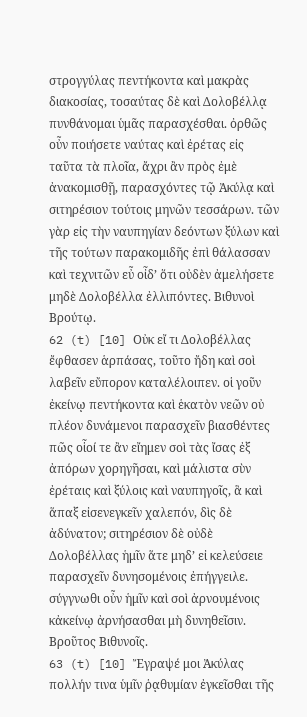στρογγύλας πεντήκοντα καὶ μακρὰς διακοσίας, τοσαύτας δὲ καὶ Δολοβέλλᾳ πυνθάνομαι ὑμᾶς παρασχέσθαι. ὀρθῶς οὖν ποιήσετε ναύτας καὶ ἐρέτας εἰς ταῦτα τὰ πλοῖα, ἄχρι ἂν πρὸς ἐμὲ ἀνακομισθῇ, παρασχόντες τῷ Ἀκύλᾳ καὶ σιτηρέσιον τούτοις μηνῶν τεσσάρων. τῶν γὰρ εἰς τὴν ναυπηγίαν δεόντων ξύλων καὶ τῆς τούτων παρακομιδῆς ἐπὶ θάλασσαν καὶ τεχνιτῶν εὖ οἶδ’ ὅτι οὐδὲν ἀμελήσετε μηδὲ Δολοβέλλα ἐλλιπόντες. Βιθυνοὶ Βρούτῳ.
62 (t) [10] Οὐκ εἴ τι Δολοβέλλας ἔφθασεν ἁρπάσας, τοῦτο ἤδη καὶ σοὶ λαβεῖν εὔπορον καταλέλοιπεν. οἱ γοῦν ἐκείνῳ πεντήκοντα καὶ ἑκατὸν νεῶν οὐ πλέον δυνάμενοι παρασχεῖν βιασθέντες πῶς οἷοί τε ἂν εἴημεν σοὶ τὰς ἴσας ἐξ ἀπόρων χορηγῆσαι, καὶ μάλιστα σὺν ἐρέταις καὶ ξύλοις καὶ ναυπηγοῖς, ἃ καὶ ἅπαξ εἰσενεγκεῖν χαλεπόν, δὶς δὲ ἀδύνατον; σιτηρέσιον δὲ οὐδὲ Δολοβέλλας ἡμῖν ἅτε μηδ’ εἰ κελεύσειε παρασχεῖν δυνησομένοις ἐπήγγειλε. σύγγνωθι οὖν ἡμῖν καὶ σοὶ ἀρνουμένοις κἀκείνῳ ἀρνήσασθαι μὴ δυνηθεῖσιν. Βροῦτος Βιθυνοῖς.
63 (t) [10] Ἔγραψέ μοι Ἀκύλας πολλήν τινα ὑμῖν ῥᾳθυμίαν ἐγκεῖσθαι τῆς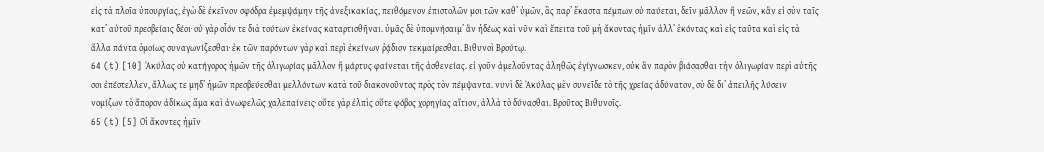εἰς τὰ πλοῖα ὑπουργίας, ἐγὼ δὲ ἐκεῖνον σφόδρα ἐμεμψάμην τῆς ἀνεξικακίας, πειθόμενον ἐπιστολῶν μοι τῶν καθ’ ὑμῶν, ἃς παρ’ ἕκαστα πέμπων οὐ παύεται, δεῖν μᾶλλον ἢ νεῶν, κἂν εἰ σὺν ταῖς κατ’ αὐτοῦ πρεσβείαις δέοι· οὐ γὰρ οἷόν τε διὰ τούτων ἐκείνας καταρτισθῆναι. ὑμᾶς δὲ ὑπομνήσαιμ’ ἂν ἡδέως καὶ νῦν καὶ ἔπειτα τοῦ μὴ ἄκοντας ἡμῖν ἀλλ’ ἑκόντας καὶ εἰς ταῦτα καὶ εἰς τὰ ἄλλα πάντα ὁμοίως συναγωνίζεσθαι· ἐκ τῶν παρόντων γὰρ καὶ περὶ ἐκείνων ῥᾴδιον τεκμαίρεσθαι. Βιθυνοὶ Βρούτῳ.
64 (t) [10] Ἀκύλας οὐ κατήγορος ἡμῶν τῆς ὀλιγωρίας μᾶλλον ἢ μάρτυς φαίνεται τῆς ἀσθενείας. εἰ γοῦν ἀμελοῦντας ἀληθῶς ἐγίγνωσκεν, οὐκ ἂν παρὸν βιάσασθαι τὴν ὀλιγωρίαν περὶ αὐτῆς σοι ἐπέστελλεν, ἄλλως τε μηδ’ ἡμῶν πρεσβεύεσθαι μελλόντων κατὰ τοῦ διακονοῦντος πρὸς τὸν πέμψαντα. νυνὶ δὲ Ἀκύλας μὲν συνεῖδε τὸ τῆς χρείας ἀδύνατον, σὺ δὲ δι’ ἀπειλῆς λύσειν νομίζων τὸ ἄπορον ἀδίκως ἅμα καὶ ἀνωφελῶς χαλεπαίνεις· οὔτε γὰρ ἐλπὶς οὔτε φόβος χορηγίας αἴτιον, ἀλλὰ τὸ δύνασθαι. Βροῦτος Βιθυνοῖς.
65 (t) [5] Οἱ ἄκοντες ἡμῖν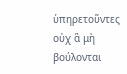ὑπηρετοῦντες οὐχ ἃ μὴ βούλονται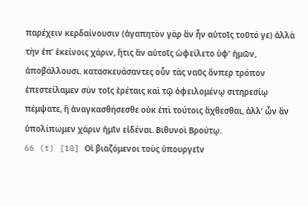παρέχειν κερδαίνουσιν (ἀγαπητὸν γὰρ ἂν ἦν αὐτοῖς τοῦτό γε) ἀλλὰ τὴν ἐπ’ ἐκείνοις χάριν, ἥτις ἂν αὐτοῖς ὠφείλετο ὑφ’ ἡμῶν, ἀποβάλλουσι. κατασκευάσαντες οὖν τὰς ναῦς ὅνπερ τρόπον ἐπεστείλαμεν σὺν τοῖς ἐρέταις καὶ τῷ ὀφειλομένῳ σιτηρεσίῳ πέμψατε, ἢ ἀναγκασθήσεσθε οὐκ ἐπὶ τούτοις ἄχθεσθαι, ἀλλ’ ὧν ἂν ὑπολίπωμεν χάριν ἡμῖν εἰδέναι. Βιθυνοὶ Βρούτῳ.
66 (t) [10] Οἱ βιαζόμενοι τοὺς ὑπουργεῖν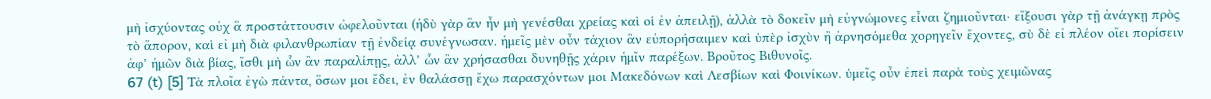μὴ ἰσχύοντας οὐχ ἃ προστάττουσιν ὠφελοῦνται (ἡδὺ γὰρ ἂν ἦν μὴ γενέσθαι χρείας καὶ οἱ ἐν ἀπειλῇ), ἀλλὰ τὸ δοκεῖν μὴ εὐγνώμονες εἶναι ζημιοῦνται· εἴξουσι γὰρ τῇ ἀνάγκῃ πρὸς τὸ ἄπορον, καὶ εἰ μὴ διὰ φιλανθρωπίαν τῇ ἐνδείᾳ συνέγνωσαν. ἡμεῖς μὲν οὖν τάχιον ἂν εὐπορήσαιμεν καὶ ὑπὲρ ἰσχὺν ἢ ἀρνησόμεθα χορηγεῖν ἔχοντες, σὺ δὲ εἰ πλέον οἴει πορίσειν ἀφ’ ἡμῶν διὰ βίας, ἴσθι μὴ ὧν ἂν παραλίπῃς, ἀλλ’ ὧν ἂν χρήσασθαι δυνηθῇς χάριν ἡμῖν παρέξων. Βροῦτος Βιθυνοῖς.
67 (t) [5] Τὰ πλοῖα ἐγὼ πάντα, ὅσων μοι ἔδει, ἐν θαλάσσῃ ἔχω παρασχόντων μοι Μακεδόνων καὶ Λεσβίων καὶ Φοινίκων. ὑμεῖς οὖν ἐπεὶ παρὰ τοὺς χειμῶνας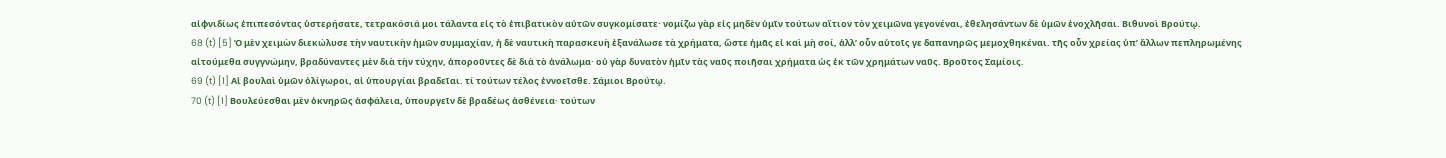αἰφνιδίως ἐπιπεσόντας ὑστερήσατε, τετρακόσιά μοι τάλαντα εἰς τὸ ἐπιβατικὸν αὐτῶν συγκομίσατε· νομίζω γὰρ εἰς μηδὲν ὑμῖν τούτων αἴτιον τὸν χειμῶνα γεγονέναι, ἐθελησάντων δὲ ὑμῶν ἐνοχλῆσαι. Βιθυνοὶ Βρούτῳ.
68 (t) [5] Ὁ μὲν χειμὼν διεκώλυσε τὴν ναυτικὴν ἡμῶν συμμαχίαν, ἡ δὲ ναυτικὴ παρασκευὴ ἐξανάλωσε τὰ χρήματα, ὥστε ἡμᾶς εἰ καὶ μὴ σοί, ἀλλ’ οὖν αὑτοῖς γε δαπανηρῶς μεμοχθηκέναι. τῆς οὖν χρείας ὑπ’ ἄλλων πεπληρωμένης αἰτούμεθα συγγνώμην, βραδύναντες μὲν διὰ τὴν τύχην, ἀποροῦντες δὲ διὰ τὸ ἀνάλωμα· οὐ γὰρ δυνατὸν ἡμῖν τὰς ναῦς ποιῆσαι χρήματα ὡς ἐκ τῶν χρημάτων ναῦς. Βροῦτος Σαμίοις.
69 (t) [1] Αἱ βουλαὶ ὑμῶν ὀλίγωροι, αἱ ὑπουργίαι βραδεῖαι. τί τούτων τέλος ἐννοεῖσθε. Σάμιοι Βρούτῳ.
70 (t) [1] Βουλεύεσθαι μὲν ὀκνηρῶς ἀσφάλεια, ὑπουργεῖν δὲ βραδέως ἀσθένεια· τούτων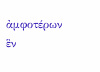ἀμφοτέρων ἓν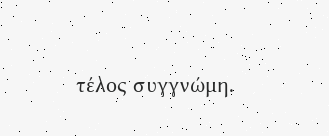τέλος συγγνώμη.